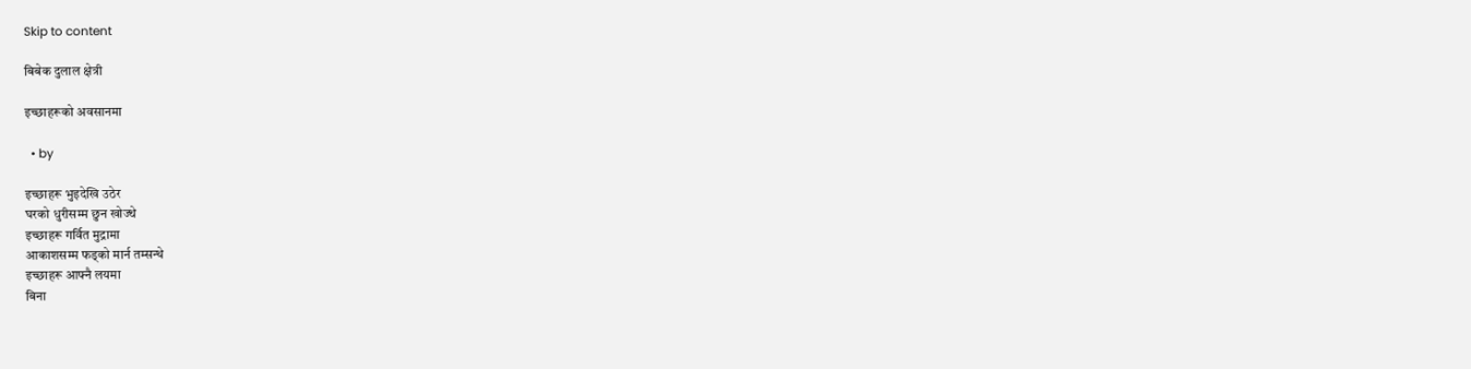Skip to content

बिबेक दुलाल क्षेत्री

इच्छाहरूको अवसानमा

  • by

इच्छाहरू भुइदेखि उठेर
घरको धुरीसम्म छुन खोज्थे
इच्छाहरू गर्वित मुद्रामा
आकाशसम्म फड्को मार्न तम्सन्थे
इच्छाहरू आफ्नै लयमा
बिना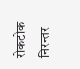रोकटोक निरन्तर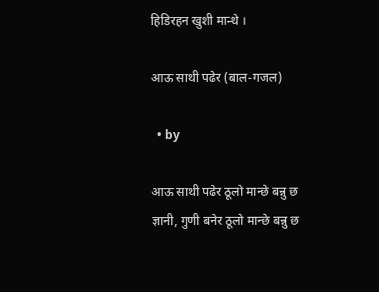हिडिरहन खुशी मान्थे ।

आऊ साथी पढेर (बाल-गजल)

  • by

आऊ साथी पढेर ठूलो मान्छे बन्नु छ
ज्ञानी, गुणी बनेर ठूलो मान्छे बन्नु छ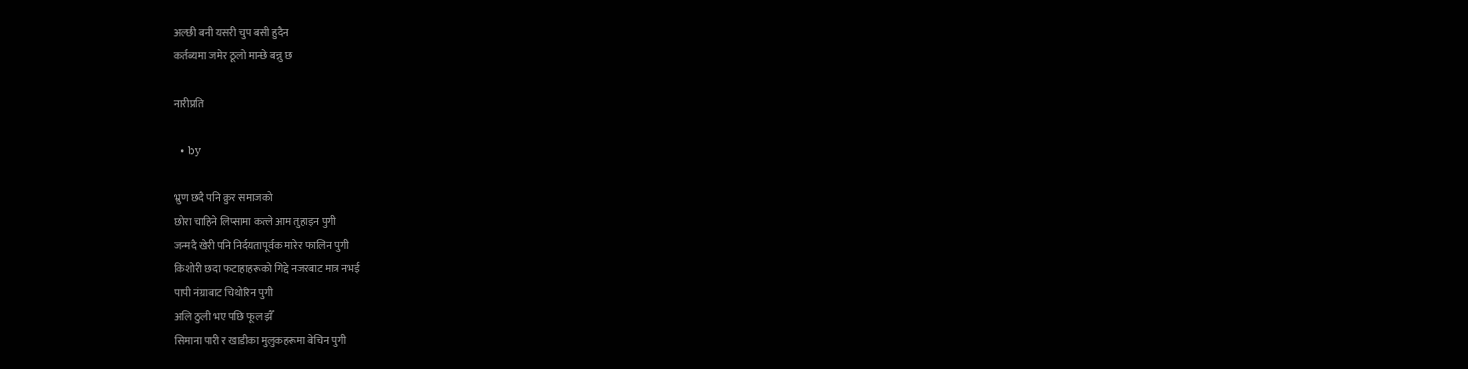अल्छी बनी यसरी चुप बसी हुदैन
कर्तब्यमा जमेर ठूलो मान्छे बन्नु छ

नारीप्रति

  • by

भ्रुण छदै पनि क्रुर समाजको
छोरा चाहिने लिप्सामा कत्ले आम तुहाइन पुगी
जन्मदै खेरी पनि निर्दयतापूर्वक मारेर फालिन पुगी
किशोरी छदा फटाहाहरूको गिद्दे नजरबाट मात्र नभई
पापी नंग्राबाट चिथोरिन पुगी
अलि ठुली भए पछि फूल झैँ
सिमाना पारी र खाडीका मुलुकहरूमा बेचिन पुगी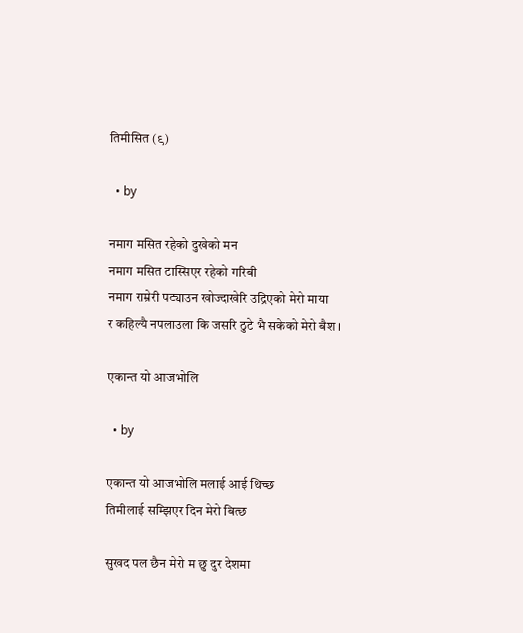तिमीसित (९)

  • by

नमाग मसित रहेको दुखेको मन
नमाग मसित टास्सिएर रहेको गरिबी
नमाग राम्रेरी पट्याउन खोज्दाखेरि उद्रिएको मेरो माया
र कहिल्यै नपलाउला कि जसरि ठुटे भै सकेको मेरो बैश ।

एकान्त यो आजभोलि

  • by

एकान्त यो आजभोलि मलाई आई थिच्छ
तिमीलाई सम्झिएर दिन मेरो बित्छ

सुखद पल छैन मेरो म छु दुर देशमा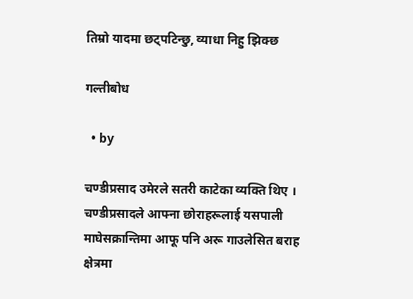तिम्रो यादमा छट्पटिन्छु, व्याधा निहु झिक्छ

गल्तीबोध

  • by

चण्डीप्रसाद उमेरले सतरी काटेका व्यक्ति थिए । चण्डीप्रसादले आफ्ना छोराहरूलाई यसपाली माघेसक्रान्तिमा आफू पनि अरू गाउलेसित बराह क्षेत्रमा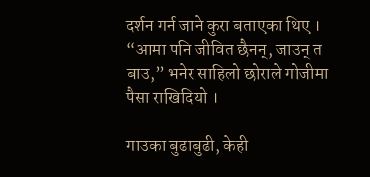दर्शन गर्न जाने कुरा बताएका थिए । “आमा पनि जीवित छैनन्, जाउन् त बाउ,” भनेर साहिलो छोराले गोजीमा पैसा राखिदियो ।

गाउका बुढाबुढी, केही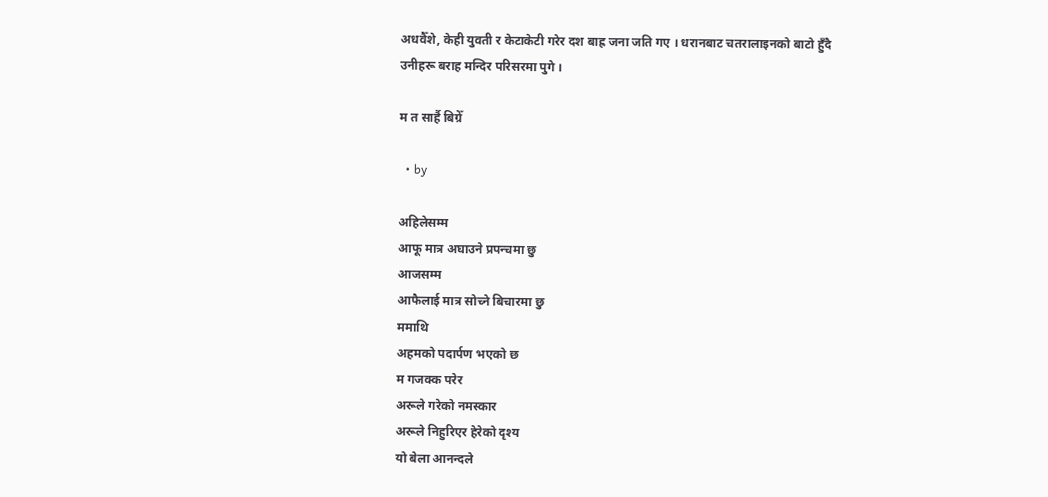अधवैँशे, केही युवती र केटाकेटी गरेर दश बाह्र जना जति गए । धरानबाट चतरालाइनको बाटो हुँदै उनीहरू बराह मन्दिर परिसरमा पुगे ।

म त सार्है बिग्रेँ

  • by

अहिलेसम्म
आफू मात्र अघाउने प्रपन्चमा छु
आजसम्म
आफैलाई मात्र सोच्ने बिचारमा छु
ममाथि
अहमको पदार्पण भएको छ
म गजक्क परेर
अरूले गरेको नमस्कार
अरूले निहुरिएर हेरेको दृश्य
यो बेला आनन्दले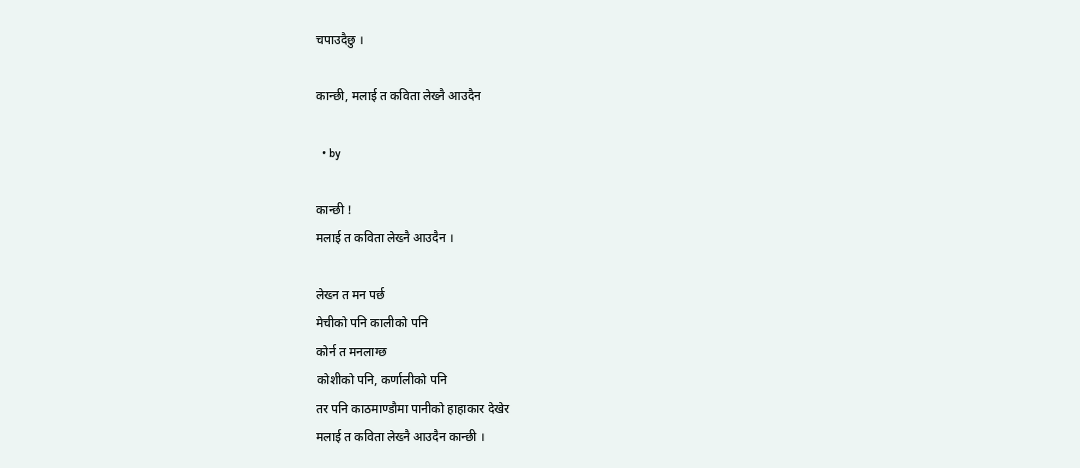चपाउदैछु ।

कान्छी, मलाई त कविता लेख्नै आउदैन

  • by

कान्छी !
मलाई त कविता लेख्नै आउदैन ।

लेख्न त मन पर्छ
मेचीको पनि कालीको पनि
कोर्न त मनलाग्छ
कोशीको पनि, कर्णालीको पनि
तर पनि काठमाण्डौमा पानीको हाहाकार देखेर
मलाई त कविता लेख्नै आउदैन कान्छी ।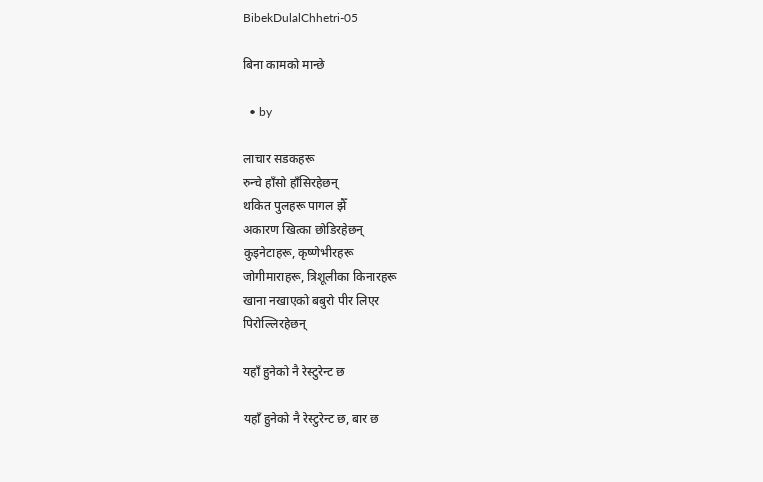BibekDulalChhetri-05

बिना कामको मान्छे

  • by

लाचार सडकहरू
रुन्चे हाँसो हाँसिरहेछन्
थकित पुलहरू पागल झैँ
अकारण खित्का छोडिरहेछन्
कुइनेटाहरू, कृष्णेभीरहरू
जोगीमाराहरू, त्रिशूलीका किनारहरू
खाना नखाएको बबुरो पीर लिएर
पिरोल्लिरहेछन्

यहाँ हुनेको नै रेस्टुरेन्ट छ

यहाँ हुनेको नै रेस्टुरेन्ट छ, बार छ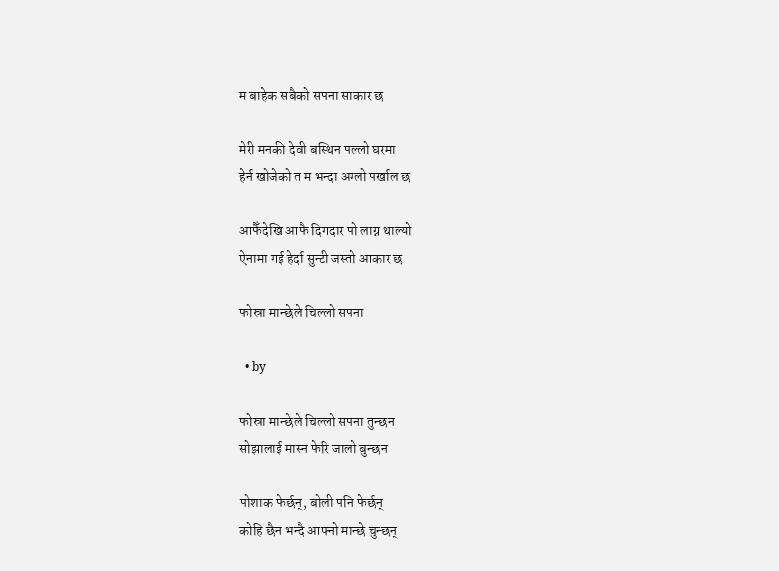म बाहेक सबैको सपना साकार छ

मेरी मनकी देवी बस्थिन पल्लो घरमा
हेर्न खोजेको त म भन्दा अग्लो पर्खाल छ

आफैँदेखि आफै दिगदार पो लाग्न थाल्यो
ऐनामा गई हेर्दा सुन्टी जस्तो आकार छ

फोस्रा मान्छेले चिल्लो सपना

  • by

फोस्रा मान्छेले चिल्लो सपना तुन्छन
सोझालाई मास्न फेरि जालो बुन्छन

पोशाक फेर्छन्, बोली पनि फेर्छन्
कोहि छैन भन्दै आफ्नो मान्छे चुन्छन्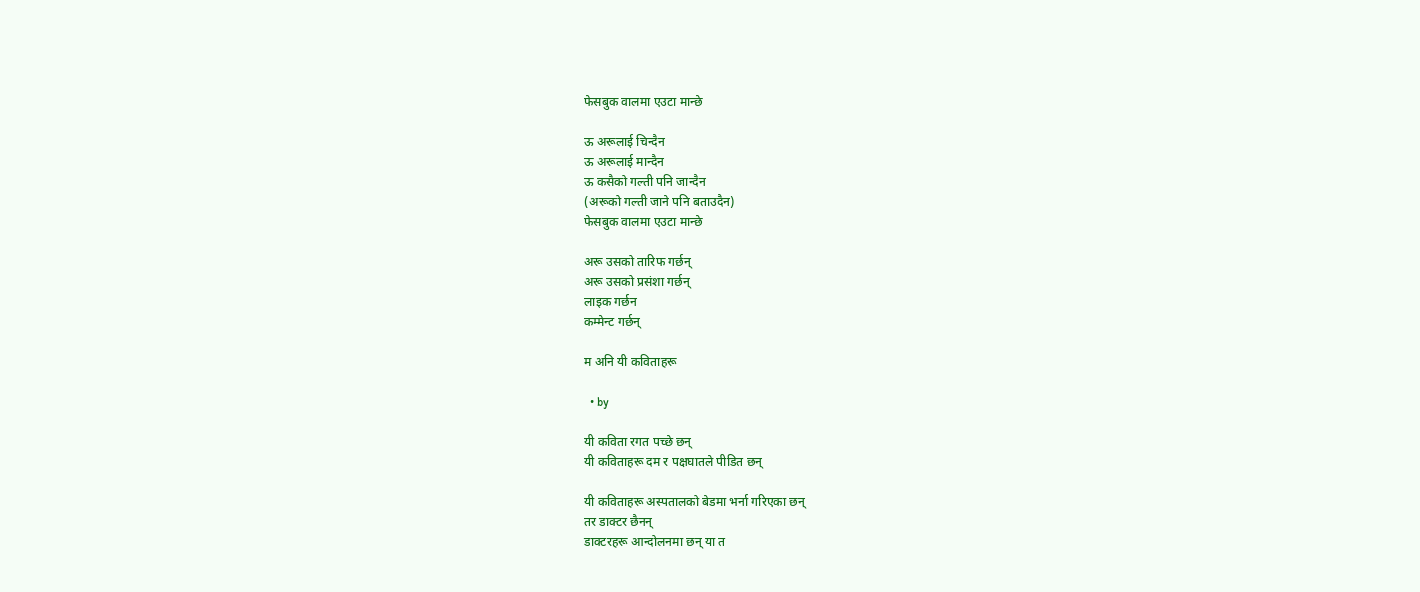फेसबुक वालमा एउटा मान्छे

ऊ अरूलाई चिन्दैन
ऊ अरूलाई मान्दैन
ऊ कसैको गल्ती पनि जान्दैन
(अरूको गल्ती जाने पनि बताउदैन)
फेसबुक वालमा एउटा मान्छे

अरू उसको तारिफ गर्छन्
अरू उसको प्रसंशा गर्छन्
लाइक गर्छन
कम्मेन्ट गर्छन्

म अनि यी कविताहरू

  • by

यी कविता रगत पच्छे छन्
यी कविताहरू दम र पक्षघातले पीडित छन्

यी कविताहरू अस्पतालको बेडमा भर्ना गरिएका छन्
तर डाक्टर छैनन्
डाक्टरहरू आन्दोलनमा छन् या त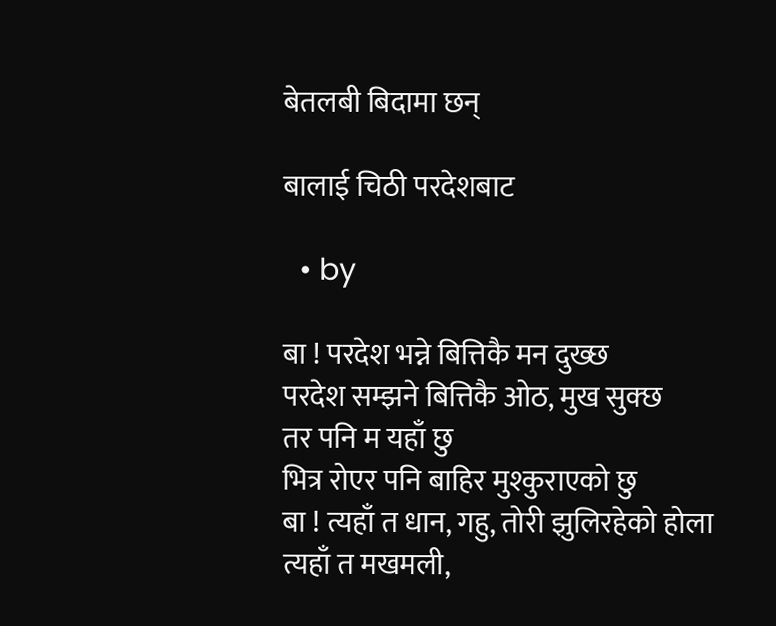बेतलबी बिदामा छन्

बालाई चिठी परदेशबाट

  • by

बा ! परदेश भन्ने बित्तिकै मन दुख्छ
परदेश सम्झने बित्तिकै ओठ, मुख सुक्छ
तर पनि म यहाँ छु
भित्र रोएर पनि बाहिर मुश्कुराएको छु
बा ! त्यहाँ त धान, गहु, तोरी झुलिरहेको होला
त्यहाँ त मखमली,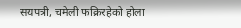सयपत्री, चमेली फक्रिरहेको होला